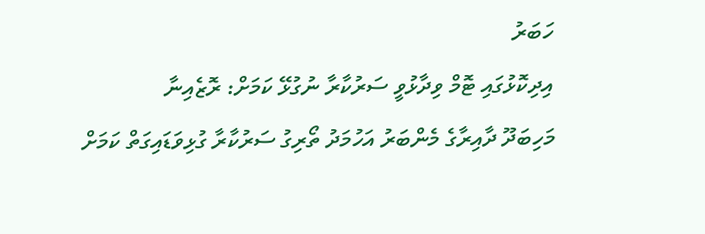ހަބަރު
އިދިކޮޅުގައި ޓޮމް ވިދާޅުވީ ސަރުކާރާ ނުގުޅޭ ކަމަށް: ރޮޒެއިނާ
މަހިބަދޫ ދާއިރާގެ މެންބަރު އަހުމަދު ތޯރިގު ސަރުކާރާ ގުޅިވަޑައިގަތް ކަމަށް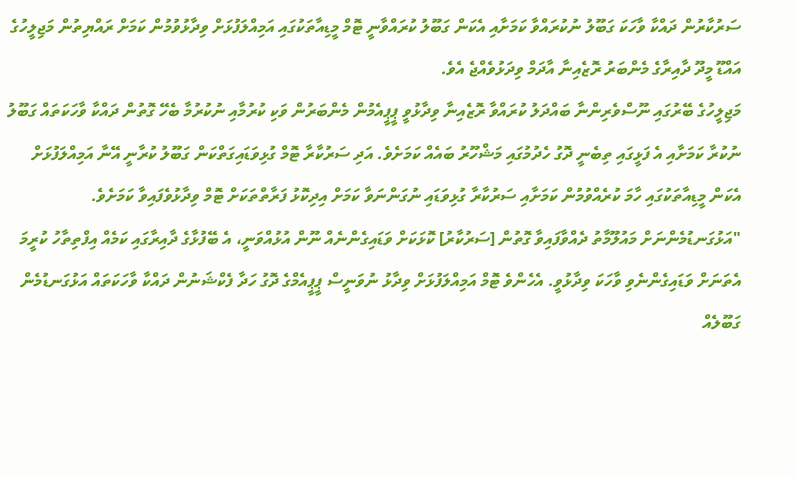ސަރުކާރުން ދައްކާ ވާހަކަ ގަބޫލު ނުކުރައްވާ ކަމަށާއި އެކަން ގަބޫލު ކުރައްވާނީ ޓޮމް މީޑިއާތަކުގައި އަމިއްލަފުޅަށް ވިދާޅުވުމުން ކަމަށް ރައްޔިތުން މަޖިލީހުގެ އައްޑޫ މީދޫ ދާއިރާގެ މެންބަރު ރޮޒެއިނާ އާދަމް ވިދަޅުވެއްޖެ އެވެ.
މަޖިލީހުގެ ބޭރުގައި ނޫސްވެރިންނާ ބައްދަލު ކުރައްވާ ރޮޒެއިނާ ވިދާޅުވީ ޕީޕީއެމުން މެންބަރުން ވަކި ކުރުމާއި ނުކުރުމާ ބެހޭ ގޮތުން ދައްކާ ވާހަކަތައް ގަބޫލު ނުކުރާ ކަމަށާއި އެ ފަޅީގައި ތިބެނީ ދޮގު ހެދުމުގައި މަޝްހޫރު ބައެއް ކަމަށެވެ. އަދި ސަރުކާރާ ޓޮމް ގުޅިވަޑައިގަތްކަން ގަބޫލު ކުރާނީ އޭނާ އަމިއްލަފުޅަށް އެކަން މީޑިއާތަކުގައި ހާމަ ކުރެއްވުމުން ކަމަށާއި ސަރުކާރާ ގުޅިވަޑައި ނުގަންނަވާ ކަމަށް އިދިކޮޅު ފަރާތްތަކަށް ޓޮމް ވިދާޅުވެފައިވާ ކަމަށެވެ.
"އަޅުގަނޑުމެންނަށް މައުލޫމާތު ދެއްވާފައިވާ ގޮތުން [ސަރުކާރު] ކޮޅަކަށް ވަޑައިގެންނެއް ނޫން އުޅުއްވަނީ، އެ ބޭފުޅާގެ ދާއިރާގައި ކަމެއް އިފްތިތާހު ކުރީމަ އެތަނަށް ވަޑައިގެންނެވި ވާހަކަ ވިދާޅުވީ. އެހެންވެ ޓޮމް އަމިއްލަފުޅަށް ވިދާޅު ނުވަނީސް ޕީޕީއެމްގެ ދޮގު ހަދާ ފެކްޝަނުން ދައްކާ ވާހަކަތައް އަޅުގަނޑުމެން ގަބޫލެއް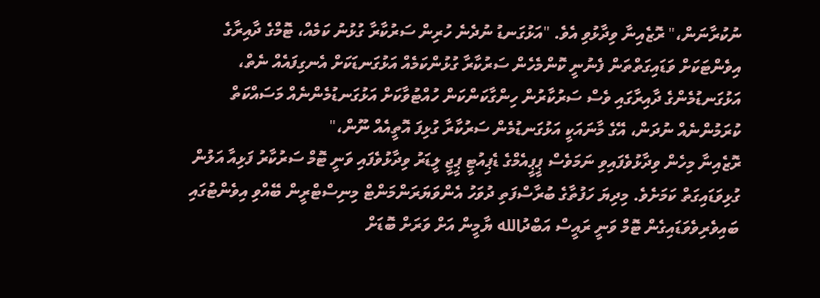ނުކުރާނަން،" ރޮޒެއިނާ ވިދާޅުވި އެވެ. "އަޅުގަނޑު ނުދެނެ ހުރިން ސަރުކާރާ ގުޅުނު ކަމެއް، ޓޮމްގެ ދާއިރާގެ އިވެންޓަކަށް ވަޑައިގަތްތަން ފެނުނީ ކޮންމެހެން ސަރުކާރާ ގުޅުންކަމެއް އަޅުގަނޑަކަށް އެނގިފައެއް ނެތް، އަޅުގަނޑުމެންގެ ދާއިރާގައި ވެސް ސަރުކާރުން ހިންގާކަންކަން ހުއްޓުވާކަށް އަޅުގަނޑުމެންނެއް މަސައްކަތް ކުރަމުންނެއް ނުދަން، އޭގެ މާނައަކީ އަޅުގަނޑުމެން ސަރުކާރާ ގުޅިފަ އޮތީއެއް ނޫން،"
ރޮޒެއިނާ މިހެން ވިދާޅުވެފައިވި ނަމަވެސް ޕީޕީއެމްގެ ޑެޕިއުޓީ ޕީޖީ ލީޑަރު ވިދާޅުވެފައި ވަނީ ޓޮމް ސަރުކާރު ފަޅިއާ އަލުން ގުޅިވަޑައިގަތް ކަމަށެވެ. މިދިޔަ ހަފުތާގެ ބުރާސްފަތި ދުވަހު އެންވަޔަރަންމަންޓް މިނިސްޓްރީން ބޭއްވި އިވެންޓުގައި ބައިވެރިވެވަޑައިގެން ޓޮމް ވަނީ ރައީސް އަބްދުالله ޔާމީން އަށް ވަރަށް ބޮޑަށް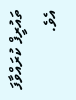ތައުރީފް ކުރައްވާފަ އެވެ.